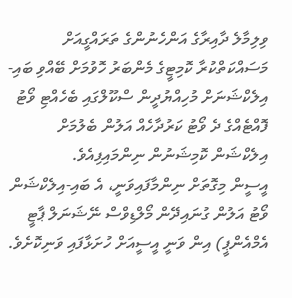ވިލިމާލެ ދާއިރާގެ އަންހެނުންގެ ތަރައްގީއަށް މަސައްކަތްކުރާ ކޮމިޓީގެ މެންބަރު ހޮވުމަށް ބޭއްވި ބައި-އިލެކްޝަނަށް މުހިއްޔުދީން ސްކޫލްގައި ބެހެއްޓި ވޯޓު ފޮއްޓެއްގެ ދެ ވޯޓު ކަރުދާހެއް އަލުން ބެލުމަށް އިލެކްޝަން ކޮމިޝަނުން ނިންމައިފިއެވެ.
އީސީން މިގޮތަށް ނިންމާފައިވަނީ، އެ ބައި-އިލެކްޝަން ވޯޓު އަލުން ގުނައިދޭން މޯލްޑިވްސް ނޭޝަނަލް ޕާޓީ އެމްއެންޕީ) އިން ވަނީ އީސީއަށް ހުށަޅާފައި ވަނިކޮށެވެ.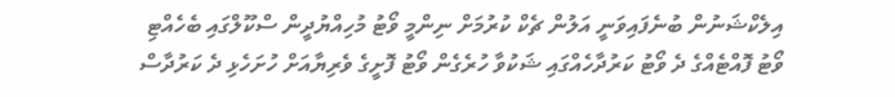އިލެކްޝަނުން ބުނެފައިވަނީ އަލުން ޗެކް ކުރުމަށް ނިންމީ ވޯޓު މުހިއްޔުދީން ސްކޫލްގައި ބެހެއްޓި ވޯޓު ފޮއްޓެއްގެ ދެ ވޯޓު ކަރުދާހެއްގައި ޝަކުވާ ހުރެގެން ވޯޓު ފޮށީގެ ވެރިޔާއަށް ހުށަހެޅި ދެ ކަރުދާސް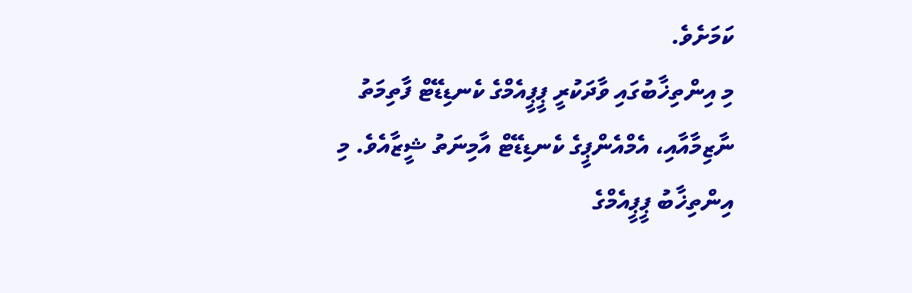ކަމަށެވެ.
މި އިންތިޚާބުގައި ވާދަކުރީ ޕީޕީއެމްގެ ކެނޑިޑޭޓް ފާތިމަތު ނާޒިމާއާއި، އެމްއެންޕީގެ ކެނޑިޑޭޓް އާމިނަތު ޝީޒާއެވެ. މި އިންތިޚާބު ޕީޕީއެމްގެ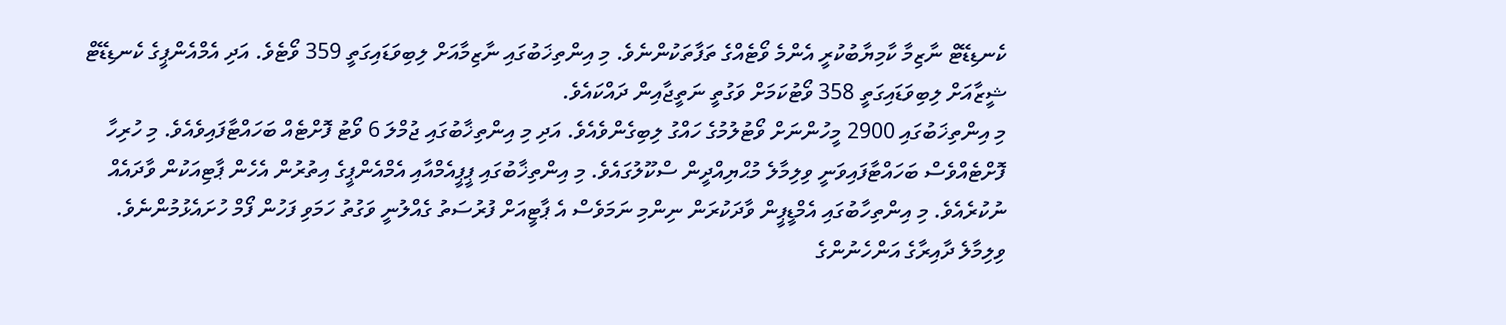ކެނޑިޑޭޓް ނާޒިމާ ކާމިޔާބުކުރީ އެންމެ ވޯޓެއްގެ ތަފާތަކުންނެވެ. މި އިންތިޚަބުގައި ނާޒިމާއަށް ލިބިވަޑައިގަތީ 359 ވޯޓެވެ. އަދި އެމްއެންޕީގެ ކެނޑިޑޭޓް ޝީޒާއަށް ލިބިވަޑައިގަތީ 358 ވޯޓުކަމަށް ވަގުތީ ނަތީޖާއިން ދައްކައެވެ.
މި އިންތިޚަބުގައި 2900 މީހުންނަށް ވޯޓުލުމުގެ ހައްގު ލިބިގެންވެއެވެ. އަދި މި އިންތިޚާބުގައި ޖުމްލަ 6 ވޯޓު ފޮށްޓެއް ބަހައްޓާފައިވެއެވެ. މި ހުރިހާ ފޮށްޓެއްވެސް ބަހައްޓާފައިވަނީ ވިލިމާލެ މުޙްޔިއްދީން ސްކޫލުގައެވެ. މި އިންތިޚާބުގައި ޕީޕީއެމްއާއި އެމްއެންޕީގެ އިތުރުން އެހެން ޕާޓިއަކުން ވާދައެއް ނުކުރެއެވެ. މި އިންތިހާބުގައި އެމްޑީޕީން ވާދަކުރަން ނިންމި ނަމަވެސް އެ ޕާޓީއަށް ފުރުސަތު ގެއްލުނީ ވަގުތު ހަމަވި ފަހުން ފޯމް ހުށައެޅުމުންނެވެ.
ވިލިމާލެ ދާއިރާގެ އަންހެނުންގެ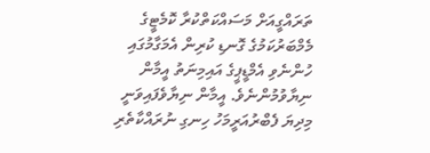ތަރައްގީއަށް މަސައްކަތްކުރާ ކޮމެޓީގެ މެމްބަރުކަމުގެ ގޮނޑި ކުރިން އެމަގާމުގައި ހުންނެވި އެމްޑީޕީގެ އައިމިނަތު އީމާން ނިޔާވުމުންނެވެ. އީމާން ނިޔާވެފައިވަނީ މިދިޔަ ފެބްރުއަރީމަހު ހިނގި ނުރައްކާތެރި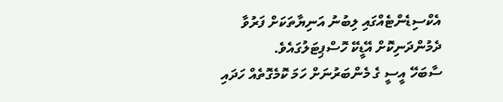އެކްސިޑެންޓެއްގައި ލިބުނު އަނިޔާތަކަށް ފަރުވާ ދެމުންދަނިކޮށް އޭޑީކޭ ހޮސްޕިޓަލުގައެވެ.
ސާބަހޭ އީސީ ގެ މެންބަރުނަށް ހަމަ ކޮމެގޮތެއް ހަދައި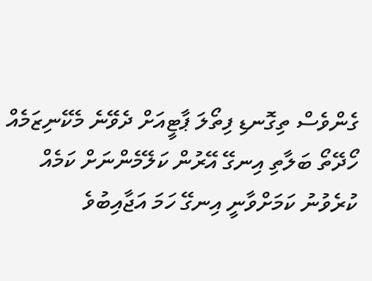ގެންވެސް ތިގޮނޑި ފިތޯލަ ޕާޓީއަށް ދެވޭނެ މެކޭނިޒަމެއް ހޯދޭތޯ ބަލާތި އިނގޭ އޭރުން ކަލޭމެންނަށް ކަމެއް ކުރެވުނު ކަމަށްވާނީ އިނގޭ ހަމަ އަޖާއިބުވެ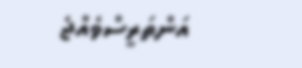އަންތަރީސްވެއްޖެ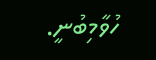ހުވާމިބުނީ.